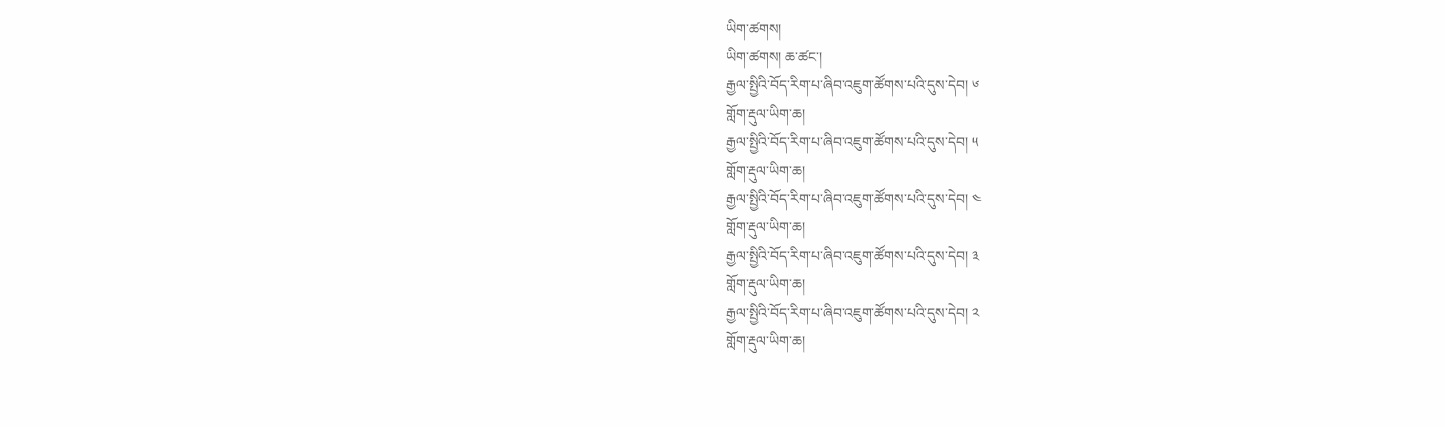ཡིག་ཚགས།
ཡིག་ཚགས། ཆ་ཚང་།
རྒྱལ་སྤྱིའི་བོད་རིག་པ་ཞིབ་འཇུག་ཚོགས་པའི་དུས་དེབ། ༦
གློག་རྡུལ་ཡིག་ཆ།
རྒྱལ་སྤྱིའི་བོད་རིག་པ་ཞིབ་འཇུག་ཚོགས་པའི་དུས་དེབ། ༥
གློག་རྡུལ་ཡིག་ཆ།
རྒྱལ་སྤྱིའི་བོད་རིག་པ་ཞིབ་འཇུག་ཚོགས་པའི་དུས་དེབ། ༤
གློག་རྡུལ་ཡིག་ཆ།
རྒྱལ་སྤྱིའི་བོད་རིག་པ་ཞིབ་འཇུག་ཚོགས་པའི་དུས་དེབ། ༣
གློག་རྡུལ་ཡིག་ཆ།
རྒྱལ་སྤྱིའི་བོད་རིག་པ་ཞིབ་འཇུག་ཚོགས་པའི་དུས་དེབ། ༢
གློག་རྡུལ་ཡིག་ཆ།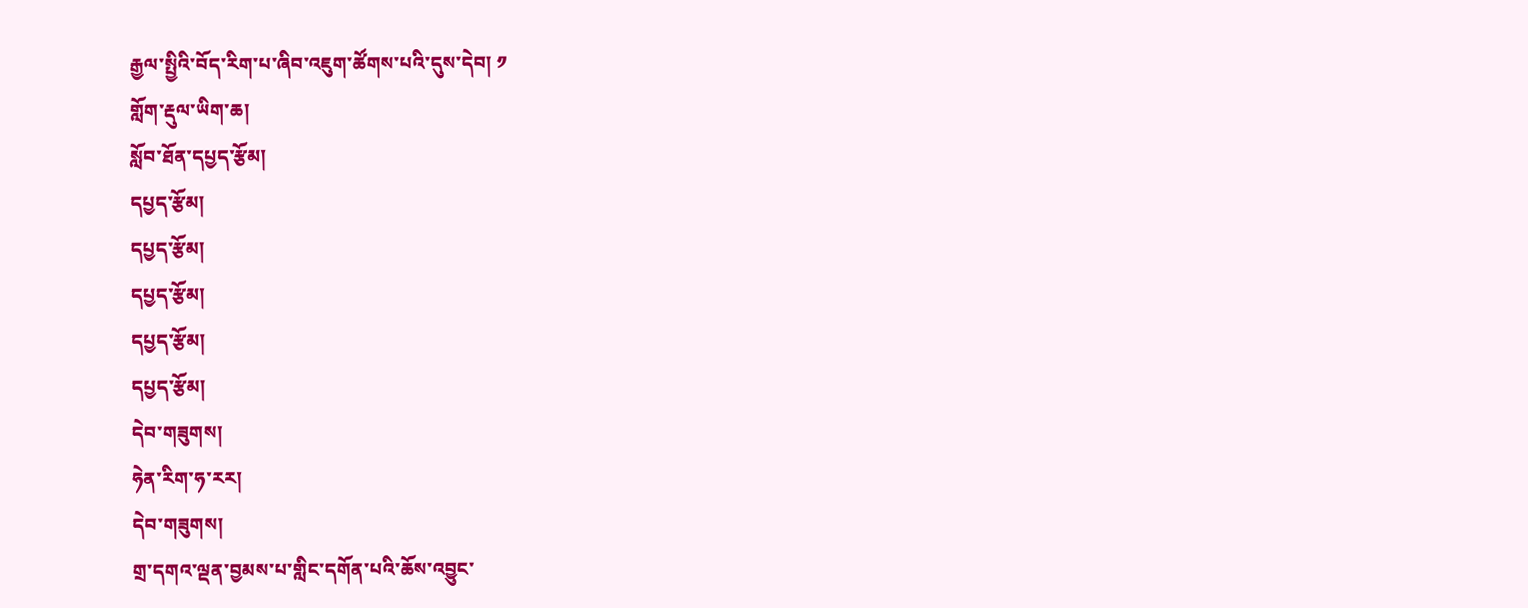རྒྱལ་སྤྱིའི་བོད་རིག་པ་ཞིབ་འཇུག་ཚོགས་པའི་དུས་དེབ། ༡
གློག་རྡུལ་ཡིག་ཆ།
སློབ་ཐོན་དཔྱད་རྩོམ།
དཔྱད་རྩོམ།
དཔྱད་རྩོམ།
དཔྱད་རྩོམ།
དཔྱད་རྩོམ།
དཔྱད་རྩོམ།
དེབ་གཟུགས།
ཧེན་རིག་ཧ་རར།
དེབ་གཟུགས།
གྲ་དགའ་ལྡན་བྱམས་པ་གླིང་དགོན་པའི་ཆོས་འབྱུང་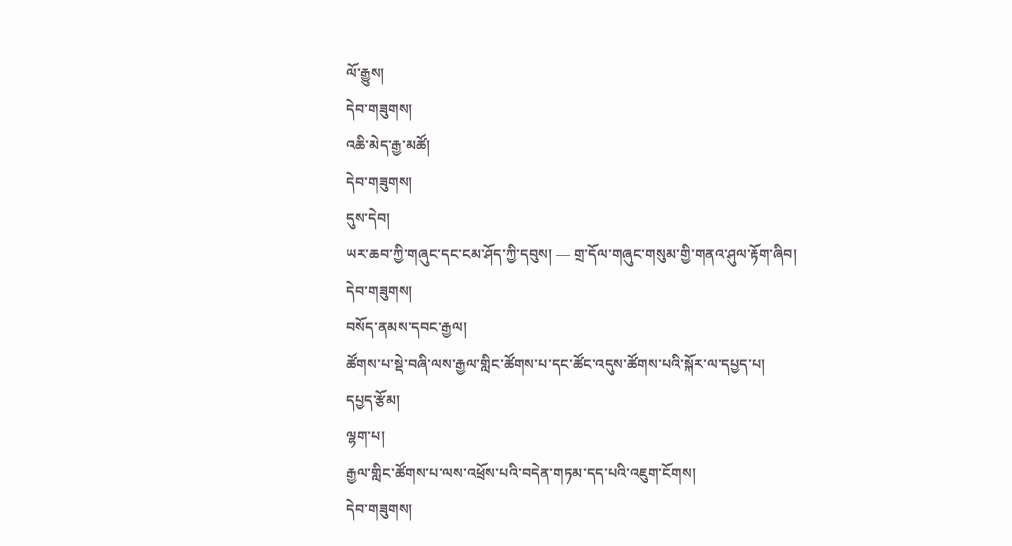ལོ་རྒྱུས།
དེབ་གཟུགས།
འཆི་མེད་རྒྱ་མཚོ།
དེབ་གཟུགས།
དུས་དེབ།
ཡར་ཆབ་ཀྱི་གཞུང་དང་ངམ་ཤོད་ཀྱི་དབུས། — གྲ་དོལ་གཞུང་གསུམ་གྱི་གནའ་ཤུལ་རྟོག་ཞིབ།
དེབ་གཟུགས།
བསོད་ནམས་དབང་རྒྱལ།
ཚོགས་པ་སྡེ་བཞི་ལས་རྒྱལ་གླིང་ཚོགས་པ་དང་ཚོང་འདུས་ཚོགས་པའི་སྐོར་ལ་དཔྱད་པ།
དཔྱད་རྩོམ།
ལྷག་པ།
རྒྱལ་གླིང་ཚོགས་པ་ལས་འཕྲོས་པའི་བདེན་གཏམ་དད་པའི་འཇུག་ངོགས།
དེབ་གཟུགས།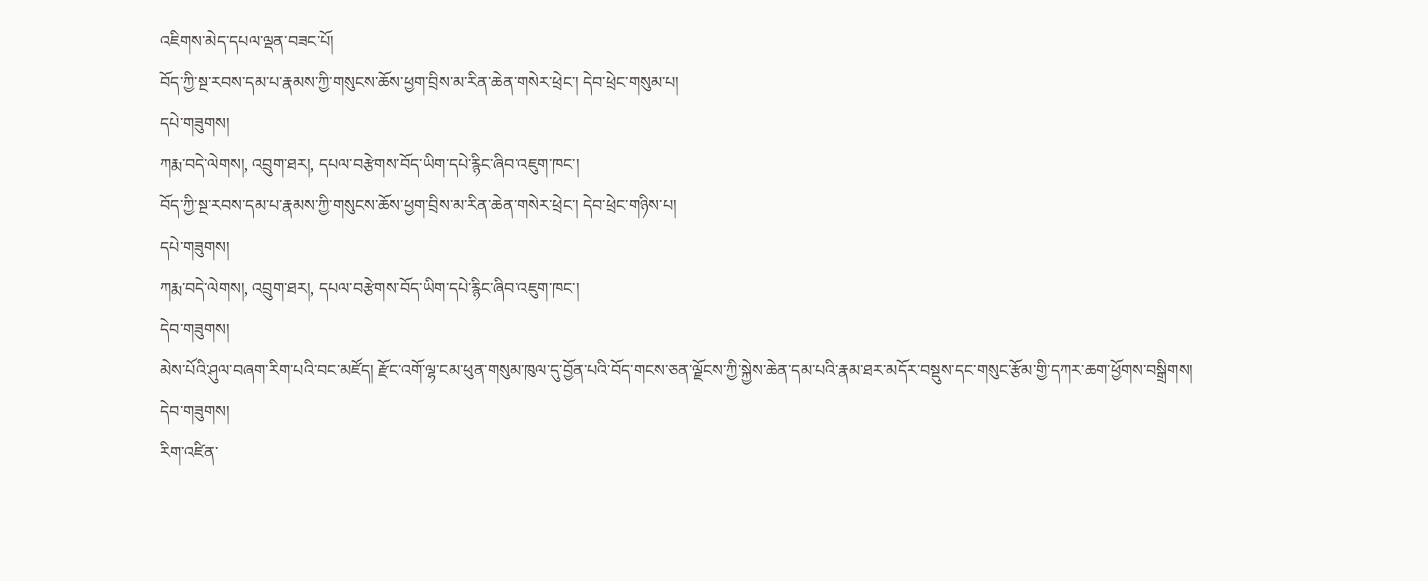འཇིགས་མེད་དཔལ་ལྡན་བཟང་པོ།
བོད་ཀྱི་སྔ་རབས་དམ་པ་རྣམས་ཀྱི་གསུངས་ཆོས་ཕྱག་བྲིས་མ་རིན་ཆེན་གསེར་ཕྲེང་། དེབ་ཕྲེང་གསུམ་པ།
དཔེ་གཟུགས།
ཀརྨ་བདེ་ལེགས།, འབྲུག་ཐར།, དཔལ་བརྩེགས་བོད་ཡིག་དཔེ་རྙིང་ཞིབ་འཇུག་ཁང་།
བོད་ཀྱི་སྔ་རབས་དམ་པ་རྣམས་ཀྱི་གསུངས་ཆོས་ཕྱག་བྲིས་མ་རིན་ཆེན་གསེར་ཕྲེང་། དེབ་ཕྲེང་གཉིས་པ།
དཔེ་གཟུགས།
ཀརྨ་བདེ་ལེགས།, འབྲུག་ཐར།, དཔལ་བརྩེགས་བོད་ཡིག་དཔེ་རྙིང་ཞིབ་འཇུག་ཁང་།
དེབ་གཟུགས།
མེས་པོའི་ཤུལ་བཞག་རིག་པའི་བང་མཛོད། རྫོང་འགོ་ལྷ་ངམ་ཕུན་གསུམ་ཁུལ་དུ་བྱོན་པའི་བོད་གངས་ཅན་ལྗོངས་ཀྱི་སྐྱེས་ཆེན་དམ་པའི་རྣམ་ཐར་མདོར་བསྡུས་དང་གསུང་རྩོམ་གྱི་དཀར་ཆག་ཕྱོགས་བསྒྲིགས།
དེབ་གཟུགས།
རིག་འཛིན་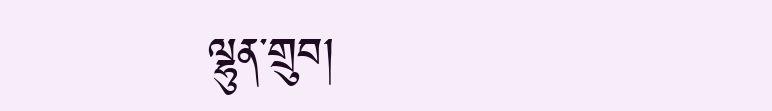ལྷུན་གྲུབ།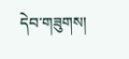དེབ་གཟུགས།